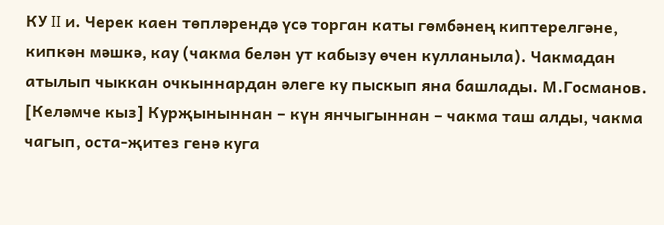КУ II и. Черек каен төпләрендә үсә торган каты гөмбәнең киптерелгәне, кипкән мәшкә, кау (чакма белән ут кабызу өчен кулланыла). Чакмадан атылып чыккан очкыннардан әлеге ку пыскып яна башлады. М.Госманов. [Келәмче кыз] Курҗыныннан – күн янчыгыннан – чакма таш алды, чакма чагып, оста-җитез генә куга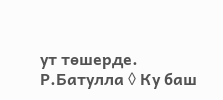ут төшерде. Р.Батулла ◊ Ку баш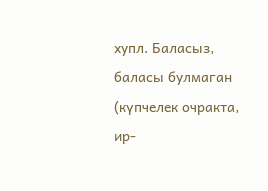хупл. Баласыз, баласы булмаган (күпчелек очракта, ир-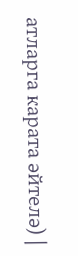атларга карата әйтелә) |